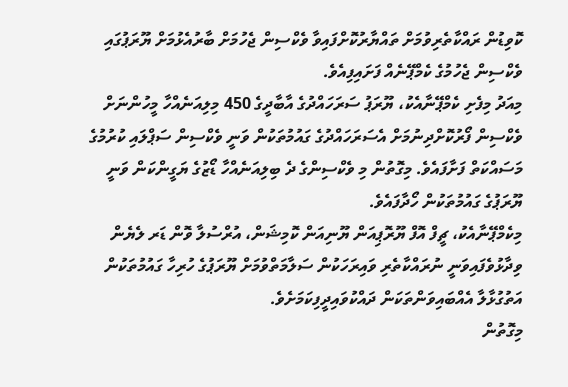ކޮވިޑުން ރައްކާތެރިވުމަށް ތައްޔާރުކޮށްފައިވާ ވެކްސިން ޖެހުމަށް ބާރުއެޅުމަށް ޔޫރަޕުގައި ވެކްސިން ޖެހުމުގެ ކެމްޕޭނެއް ފަށައިފިއެވެ.
މިއަދު މިފެށި ކެމްޕޭނާއެކު، ޔޫރަޕު ސަރަހައްދުގެ އާބާދީގެ 450 މިލިއަނެއްހާ މީހުންނަށް ވެކްސިން ފޯރުކޮށްދިނުމަށް އެސަރަހައްދުގެ ގައުމުތަކުން ވަނީ ވެކްސިން ސަޕްލައި ކުރުމުގެ މަސައްކަތް ފަށާފައެވެ. މިގޮތުން މި ވެކްސިންގެ ދެ ބިލިއަނެއްހާ ޑޯޒުގެ ޔަގީންކަން ވަނީ ޔޫރަޕުގެ ގައުމުތަކުން ހޯދާފައެވެ.
މިކެމްޕޭނާއެކު، ޗީފް އޮފް ޔޫރޮޕިއަން ޔޫނިއަން ކޮމިޝަން، އުރްސުލާ ވޮން ޑަރ ލެޔެން ވިދާޅުވެފައިވަނީ ނުރައްކާތެރި ވައިރަހަކުން ސަލާމަތްވުމަށް ޔޫރަޕުގެ ހުރިހާ ގައުމުތަކުން އަތުގުޅާލާ އެއްބައިވަންތަކަން ދައްކުވައިދީފިކަމަށެވެ.
މިގޮތުން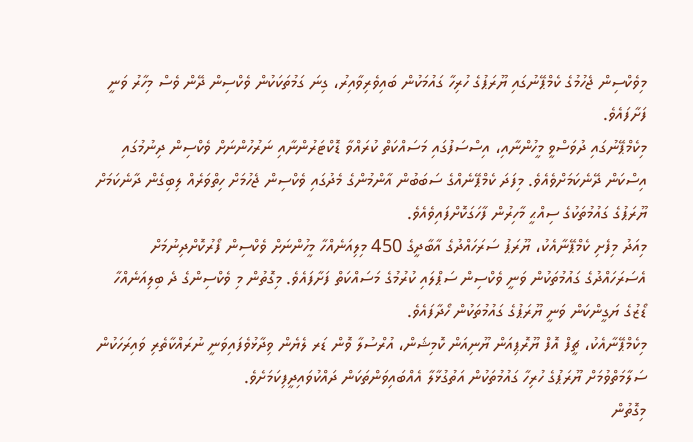މިވެކްސިން ޖެހުމުގެ ކެމްޕޭނުގައި ޔޫރަޕުގެ ހުރިހާ ގައުމަކުން ބައިވެރިވާއިރު، ގިނަ ގަމުތަކަކުން ވެކްސިން ދޭން ވެސް މިހާރު ވަނީ ފަށާފައެވެ.
މިކެމްޕޭނުގައި ދުވަސްވީ މީހުންނާއި، އިސްސަފުގައި މަސައްކަތް ކުރައްވާ ޑޮކްޓަރުންނާއި ނަރުހުންނަށް ވެކްސިން ދިނުމުގައި އިސްކަން ދޭނެކަމަށްވެއެވެ. މިފަދަ ކެމްޕޭނެއްގެ ސަބަބުން އާންމުންގެ މެދުގައި ވެކްސިން ޖެހުމަށް ހިތްވަރެއް ލިބިގެން ދާނެކަމަށް ޔޫރަޕުގެ ގައުމުތަކުގެ ސިއްޙީ މާހިރުން ފާހަގަކޮށްފައިވެއެވެ.
މިއަދު މިފެށި ކެމްޕޭނާއެކު، ޔޫރަޕު ސަރަހައްދުގެ އާބާދީގެ 450 މިލިއަނެއްހާ މީހުންނަށް ވެކްސިން ފޯރުކޮށްދިނުމަށް އެސަރަހައްދުގެ ގައުމުތަކުން ވަނީ ވެކްސިން ސަޕްލައި ކުރުމުގެ މަސައްކަތް ފަށާފައެވެ. މިގޮތުން މި ވެކްސިންގެ ދެ ބިލިއަނެއްހާ ޑޯޒުގެ ޔަގީންކަން ވަނީ ޔޫރަޕުގެ ގައުމުތަކުން ހޯދާފައެވެ.
މިކެމްޕޭނާއެކު، ޗީފް އޮފް ޔޫރޮޕިއަން ޔޫނިއަން ކޮމިޝަން، އުރްސުލާ ވޮން ޑަރ ލެޔެން ވިދާޅުވެފައިވަނީ ނުރައްކާތެރި ވައިރަހަކުން ސަލާމަތްވުމަށް ޔޫރަޕުގެ ހުރިހާ ގައުމުތަކުން އަތުގުޅާލާ އެއްބައިވަންތަކަން ދައްކުވައިދީފިކަމަށެވެ.
މިގޮތުން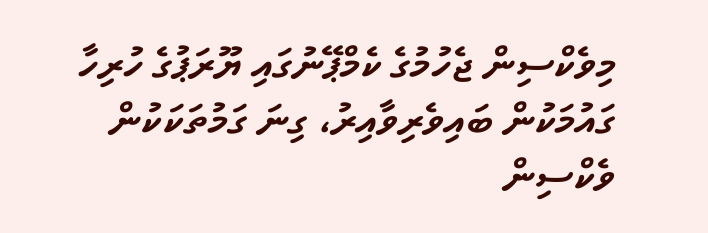މިވެކްސިން ޖެހުމުގެ ކެމްޕޭނުގައި ޔޫރަޕުގެ ހުރިހާ ގައުމަކުން ބައިވެރިވާއިރު، ގިނަ ގަމުތަކަކުން ވެކްސިން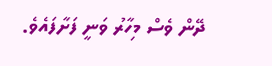ދޭން ވެސް މިހާރު ވަނީ ފަށާފައެވެ.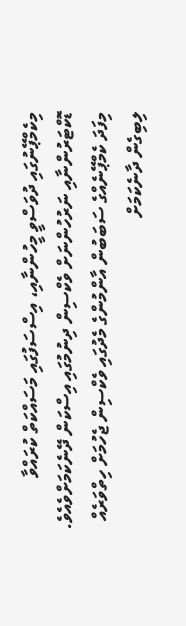މިކެމްޕޭނުގައި ދުވަސްވީ މީހުންނާއި، އިސްސަފުގައި މަސައްކަތް ކުރައްވާ ޑޮކްޓަރުންނާއި ނަރުހުންނަށް ވެކްސިން ދިނުމުގައި އިސްކަން ދޭނެކަމަށްވެއެވެ. މިފަދަ ކެމްޕޭނެއްގެ ސަބަބުން އާންމުންގެ މެދުގައި ވެކްސިން ޖެހުމަށް ހިތްވަރެއް ލިބިގެން ދާނެކަމަށް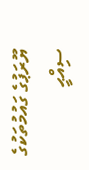ޔޫރަޕުގެ ގައުމުތަކުގެ ސިއްޙީ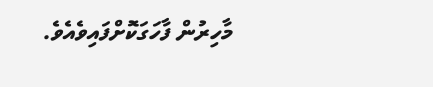މާހިރުން ފާހަގަކޮށްފައިވެއެވެ.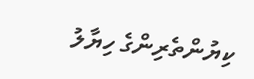ކިޔުންތެރިންގެ ހިޔާލު